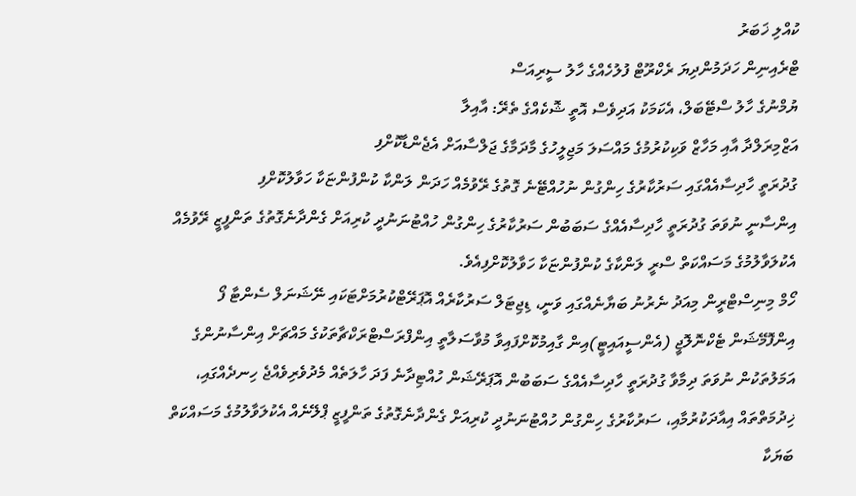ކުއްލި ޚަބަރު
ޓްރެއިނިން ހަދަމުންދިޔަ ރެކްރޫޓް ފުލުހެއްގެ ހާލު ސީރިއަސް
ޔުމްނުގެ ހާލު ސްޓޭބަލް، އެކަމަކު އަދިވެސް އޮތީ ޝޮކެއްގެ ތެރޭ: އާއިލާ
އަޒްމިރަލްދާ އާއި މަހާޒް ވަކިކުރުމުގެ މައްސަލަ މަޖިލީހުގެ މާދަމާގެ ޖަލްސާއަށް އެޖެންޑާކޮށްފި
ގުދުރަތީ ހާދިސާއެއްގައި ސަރުކާރުގެ ހިންގުން ނުހުއްޓޭނެ ގޮތުގެ ރޭވުމެއް ހަދަން ލަންކާ ކުންފުންޏަކާ ހަވާލުކޮށްފި
އިންސާނީ ނުވަތަ ގުދުރަތީ ހާދިސާއެއްގެ ސަބަބުން ސަރުކާރުގެ ހިންގުން ހުއްޓުނަނުދީ ކުރިއަށް ގެންދާނެގޮތުގެ ތަންފީޒީ ރޭވުމެއް އެކުލަވާލުމުގެ މަސައްކަތް ސްރީ ލަންކާގެ ކުންފުންޏަކާ ހަވާލުކޮށްފިއެވެ.
ހޯމް މިނިސްޓްރީން މިއަދު ނެރުނު ބަޔާނެއްގައި ވަނީ، ޑިޖިޓަލް ސަރުކާރެއް އޮޕަރޭޓްކުރުމަށްޓަކައި ނޭޝަނަލް ސެންޓާ ފޯ އިންފޮމޭޝަން ޓެކްނޮލޮޖީ (އެންސީއައިޓީ)އިން ގާއިމުކޮށްފައިވާ މުވާސަލާތީ އިންފްރަސްޓްރަކްޗާތަކުގެ މައްޗަށް އިންސާނުންގެ އަމަލުތަކުން ނުވަތަ ދިމާވާ ގުދުރަތީ ހާދިސާއެއްގެ ސަބަބުން އޮޕަރޭޝަން ހުއްޓިދާނެ ފަދަ ހާލަތެއް މެދުވެރިވެއްޖެ ހިނދެއްގައި، ޚިދުމަތްތައް އިއާދަކުރުމާއި، ސަރުކާރުގެ ހިންގުން ހުއްޓުނަނުދީ ކުރިއަށް ގެންދާނެގޮތުގެ ތަންފީޒީ ޕްލޭނެއް އެކުލަވާލުމުގެ މަސައްކަތް ބަޔަކާ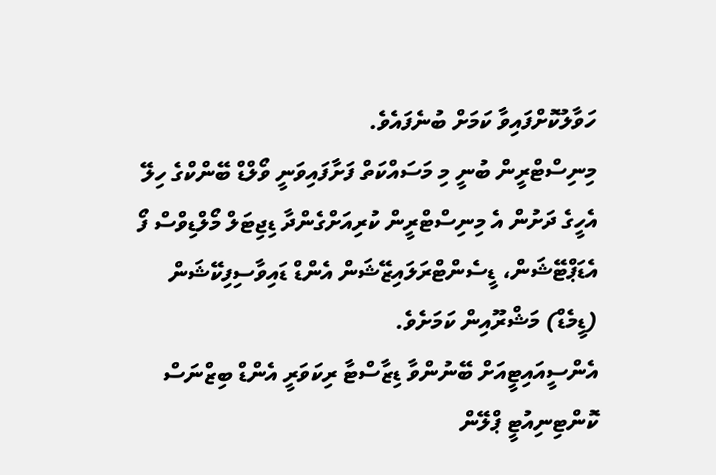ހަވާލުކޮށްފައިވާ ކަމަށް ބުނެފައެވެ.
މިނިސްޓްރީން ބުނީ މި މަސައްކަތް ފަށާފައިވަނީ ވޯލްޑް ބޭންކްގެ ހިލޭ އެހީގެ ދަށުން އެ މިނިސްޓްރީން ކުރިއަށްގެންދާ ޑިޖިޓަލް މޯލްޑިވްސް ފޯ އެޑަޕްޓޭޝަން، ޑީސެންޓްރަލައިޒޭޝަން އެންޑް ޑައިވާސިފިކޭޝަން (ޑީމެޑް) މަޝްރޫއިން ކަމަށެވެ.
އެންސީއައިޓީއަށް ބޭނުންވާ ޑިޒާސްޓާ ރިކަވަރީ އެންޑް ބިޒްނަސް ކޮންޓިނިއުޓީ ޕްލޭން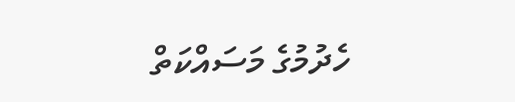ހެދުމުގެ މަސައްކަތް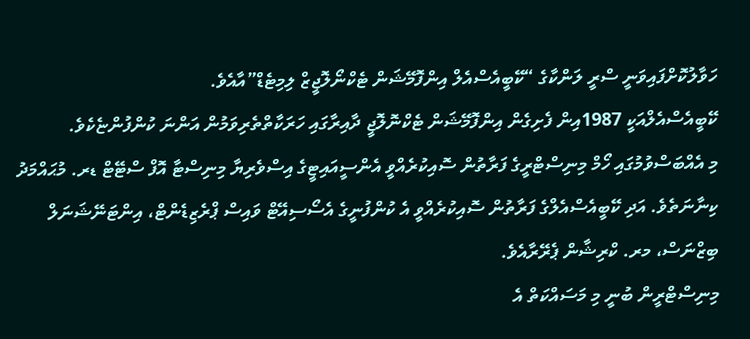ހަވާލުކޮށްފައިވަނީ ސްރީ ލަންކާގެ “ކޭބީއެސްއެލް އިންފޮމޭޝަން ޓެކްނޯލޮޖީޒް ލިމިޓެޑް”އާއެވެ.
ކޭބީއެސްއެލްއަކީ 1987އިން ފެށިގެން އިންފޮމޭޝަން ޓެކްނޮލޮޖީ ދާއިރާގައި ހަރަކާތްތެރިވަމުން އަންނަ ކުންފުންޏެކެވެ.
މި އެއްބަސްވުމުގައި ހޯމް މިނިސްޓްރީގެ ފަރާތުން ސޮއިކުރެއްވީ އެންސީއައިޓީގެ އިސްވެރިޔާ މިނިސްޓާ އޮފް ސްޓޭޓް ޑރ. މުޙައްމަދު ކިނާނަތެވެ. އަދި ކޭބީއެސްއެލްގެ ފަރާތުން ސޮއިކުރެއްވީ އެ ކުންފުނީގެ އެސޯސިއޭޓް ވައިސް ޕްރެޒިޑެންޓް، އިންޓަނޭޝަނަލް ބިޒްނަސް، މރ. ކްރިޝާން ޕެރޭރާއެވެ.
މިނިސްޓްރީން ބުނީ މި މަސައްކަތް އެ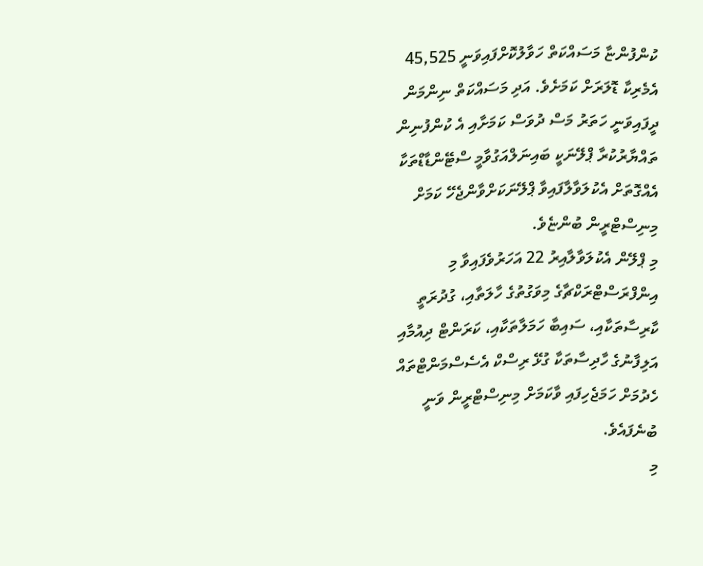ކުންފުންޏާ މަސައްކަތް ހަވާލުކޮށްފައިވަނީ 45,525 އެމެރިކާ ޑޮލަރަށް ކަމަށެވެ. އަދި މަސައްކަތް ނިންމަން ދީފައިވަނީ ހަތަރު މަސް ދުވަސް ކަމަށާއި އެ ކުންފުނިން ތައްޔާރުކުރާ ޕްލޭނަކީ ބައިނަލްއަގުވާމީ ސްޓޭންޑާޑްތަކާ އެއްގޮތަށް އެކުލަވާލާފައިވާ ޕްލޭނަކަށްވާންޖެހޭ ކަމަށް މިނިސްޓްރީން ބުންޏެވެ.
މި ޕްލޭން އެކުލަވާލާއިރު 22 އަހަރުވެފައިވާ މި އިންފްރަސްޓްރަކްޗާގެ މިވަގުތުގެ ހާލަތާއި، ގުދުރަތީ ކާރިސާތަކާއި، ސައިބާ ހަމަލާތަކާއި، ކަރަންޓް ދިއުމާއި އަލިފާނުގެ ހާދިސާތަކާ ގުޅޭ ރިސްކް އެސެސްމަންޓްތައް ހެދުމަށް ހަމަޖެހިފައި ވާކަމަށް މިނިސްޓްރީން ވަނީ ބުނެފައެވެ.
މި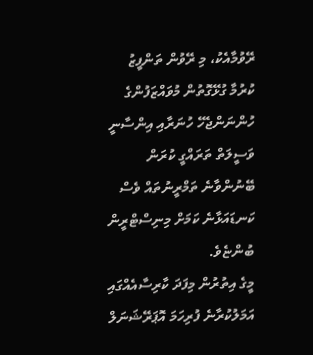ރޭވުމާއެކު، މި ރޭވުން ތަންފީޒު ކުރުމާ ގުޅޭގޮތުން މުވައްޒަފުންގެ ހުންނަންޖެހޭ ހުނަރާއި އިންސާނީ ވަސީލަތް ތަރައްގީ ކުރަން ބޭނުންވާނެ ތަމްރީނުތައް ވެސް ކަނޑައަޅާނެ ކަމަށް މިނިސްޓްރީން ބުންޏެވެ.
މީގެ އިތުރުން މިފަދަ ކާރިސާއެއްގައި އަމަލުކުރާނެ ފުރިހަމަ އޮޕަރޭޝަނަލް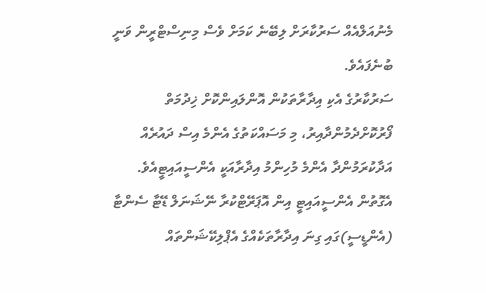މެނުއަލްއެއް ސަރުކާރަށް ލިބޭނެ ކަމަށް ވެސް މިނިސްޓްރީން ވަނީ ބުނެފައެވެ.
ސަރުކާރުގެ އެކި އިދާރާތަކުން އޮންލައިންކޮށް ޚިދުމަތް ފޯރުކޮށްދެމުންދާއިރު، މި މަސައްކަތުގެ އެންމެ އިސް ދައުރެއް އަދާކުރަމުންދާ އެންމެ މުހިންމު އިދާރާއަކީ އެންސީއައިޓީއެވެ.
އެގޮތުން އެންސީއައިޓީ އިން އޮޕަރޭޓްކުރާ ނޭޝަނަލް ޑޭޓާ ސެންޓާ (އެންޑީސީ)ގައި ގިނަ އިދާރާތަކެއްގެ އެޕްލިކޭޝަންތައް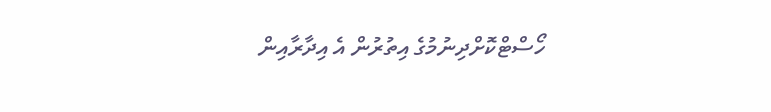ހޯސްޓްކޮށްދިނުމުގެ އިތުރުން އެ އިދާރާއިން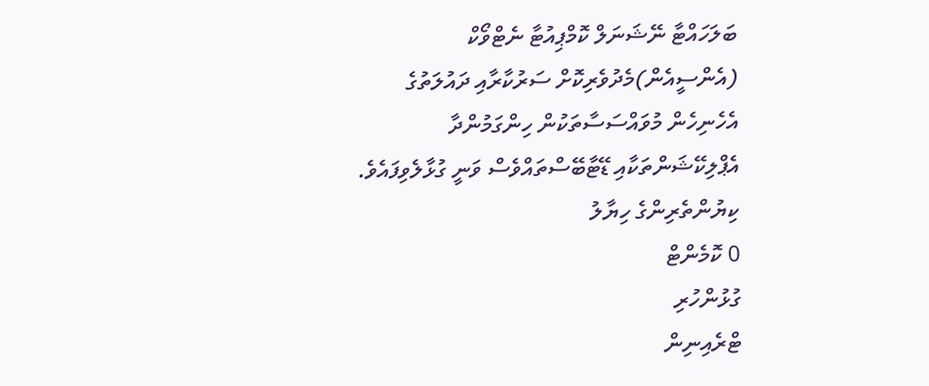ބަލަހައްޓާ ނޭޝަނަލް ކޮމްޕިއުޓާ ނެޓްވޯކް (އެންސީއެން)މެދުވެރިކޮށް ސަރުކާރާއި ދައުލަތުގެ އެހެނިހެން މުވައްސަސާތަކުން ހިންގަމުންދާ އެޕްލިކޭޝަންތަކާއި ޑޭޓާބޭސްތައްވެސް ވަނީ ގުޅާލެވިފައެވެ.
ކިޔުންތެރިންގެ ހިޔާލު
0 ކޮމެންޓް
ގުޅުންހުރި
ޓްރެއިނިން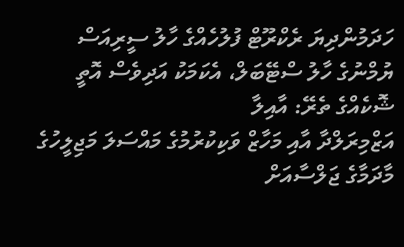ހަދަމުންދިޔަ ރެކްރޫޓް ފުލުހެއްގެ ހާލު ސީރިއަސް
ޔުމްނުގެ ހާލު ސްޓޭބަލް، އެކަމަކު އަދިވެސް އޮތީ ޝޮކެއްގެ ތެރޭ: އާއިލާ
އަޒްމިރަލްދާ އާއި މަހާޒް ވަކިކުރުމުގެ މައްސަލަ މަޖިލީހުގެ މާދަމާގެ ޖަލްސާއަށް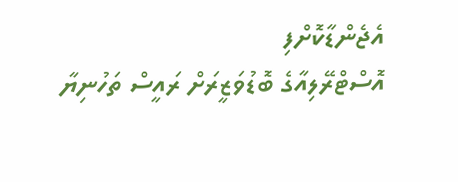އެޖެންޑާކޮށްފި
އޮސްޓްރޭލިއާގެ ބޮޑުވަޒީރަށް ރައީސް ތަހުނިޔާ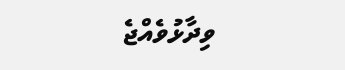ވިދާޅުވެއްޖެ